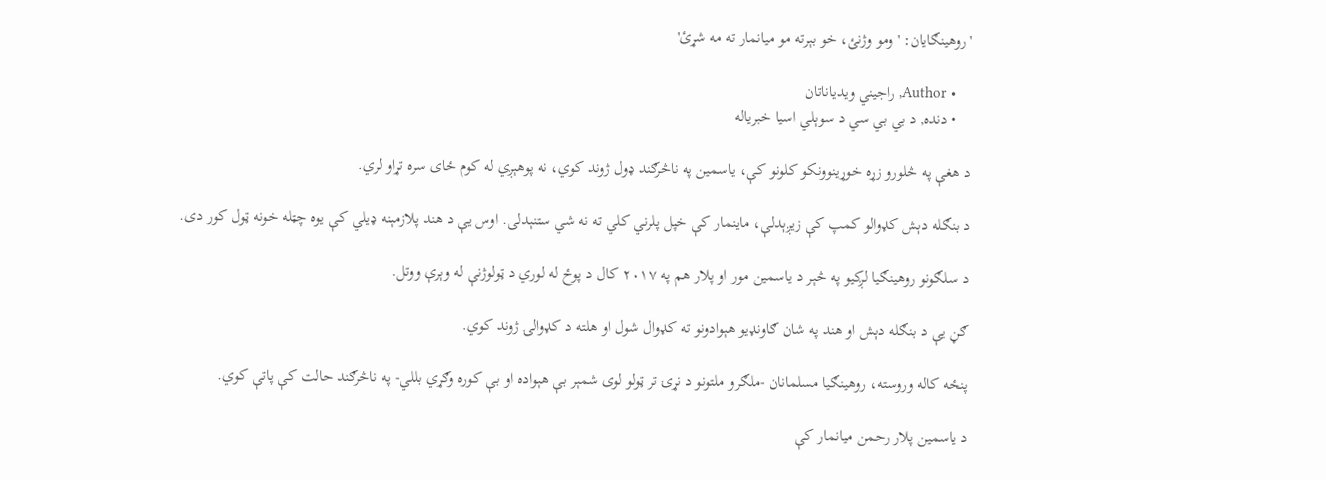'روهینګایان: 'ومو وژنئ، خو بېرته مو میانمار ته مه شړئ'

    • Author, راجیني ویدیاناتان
    • دنده, د بي بي سي د سوېلي اسیا خبریاله

د هغې په څلورو زړه خوړینوونکو کلونو کې، یاسمین په ناڅرګند ډول ژوند کوي، نه پوهېږي له کوم ځای سره تړاو لري.

د بنګله دېش کډوالو کمپ کې زیږېدلې،‌ ماینمار کې خپل پلرني کلي ته نه شي ستنېدلی. اوس یې د هند پلازمېنه ډیلي کې یوه چټله خونه ټول کور دی.

د سلګونو روهینګیا لږکیو په څېر د یاسمین مور او پلار هم په ۲۰۱۷ کال د پوځ له لوري د ټولوژنې له وېرې ووتل.

ګڼ یې د بنګله دېش او هند په شان ګاونډیو هېوادونو ته کډوال شول او هلته د کډوالۍ ژوند کوي.

پنځه کاله وروسته، روهینګیا مسلمانان -ملګرو ملتونو د نړۍ تر ټولو لوی شمېر بې هېواده او بې کوره وګړي بللي- په ناڅرګند حالت کې پاتې کوي.

د یاسمین پلار رحمن میانمار کې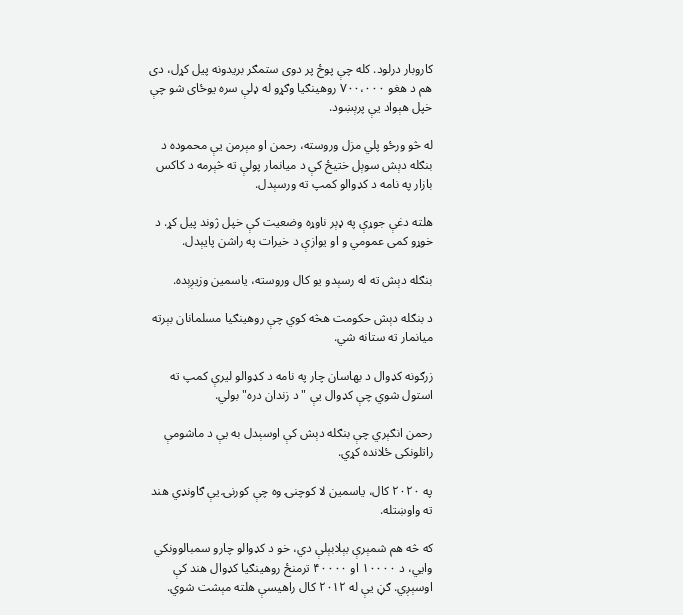کاروبار درلود. کله چې پوځ پر دوی ستمګر بریدونه پیل کړل، دی هم د هغو ۷۰۰،۰۰۰ روهینګیا وګړو له ډلې سره یوځای شو چې خپل هېواد یې پرېښود.

له څو ورځو پلي مزل وروسته، رحمن او مېرمن یې محموده د بنګله دېش سوېل ختیځ کې د میانمار پولې ته څېرمه د کاکس بازار په نامه د کډوالو کمپ ته ورسېدل.

هلته دغې جوړې په ډېر ناوړه وضعیت کې خپل ژوند پیل کړ. د خوړو کمی عمومي و او یوازې د خیرات په راشن پایېدل.

بنګله دېش ته له رسېدو یو کال وروسته، یاسمین وزیږېده.

د بنګله دېش حکومت هڅه کوي چې روهینګیا مسلمانان بېرته میانمار ته ستانه شي.

زرګونه کډوال د بهاسان چار په نامه د کډوالو لیرې کمپ ته استول شوي چې کډوال یې "د زندان دره" بولي.

رحمن انګېري چې بنګله دېش کې اوسېدل به یې د ماشومې راتلونکی ځلانده کړي.

په ۲۰۲۰ کال، یاسمین لا کوچنۍ وه چې کورنۍ یې ګاونډي هند ته واوښتله.

که څه هم شمېرې بېلابېلې دي، خو د کډوالو چارو سمبالوونکي وايي، د ۱۰۰۰۰ او ۴۰۰۰۰ ترمنځ روهینګیا کډوال هند کې اوسېږي. ګڼ یې له ۲۰۱۲ کال راهیسې هلته مېشت شوي.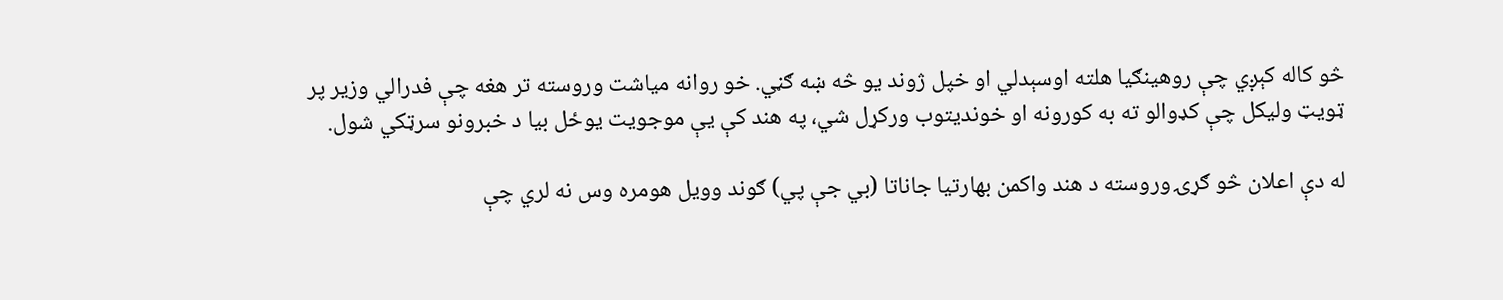څو کاله کېږي چې روهینګیا هلته اوسېدلي او خپل ژوند یو څه ښه ګڼي. خو روانه میاشت وروسته تر هغه چې فدرالي وزیر پر ټویټ ولیکل چې کډوالو ته به کورونه او خوندیتوب ورکړل شي، په هند کې یې موجویت یوځل بیا د خبرونو سرټکي شول.

له دې اعلان څو ګړۍ وروسته د هند واکمن بهارتیا جاناتا (بي جې پي) ګوند وویل هومره وس نه لري چې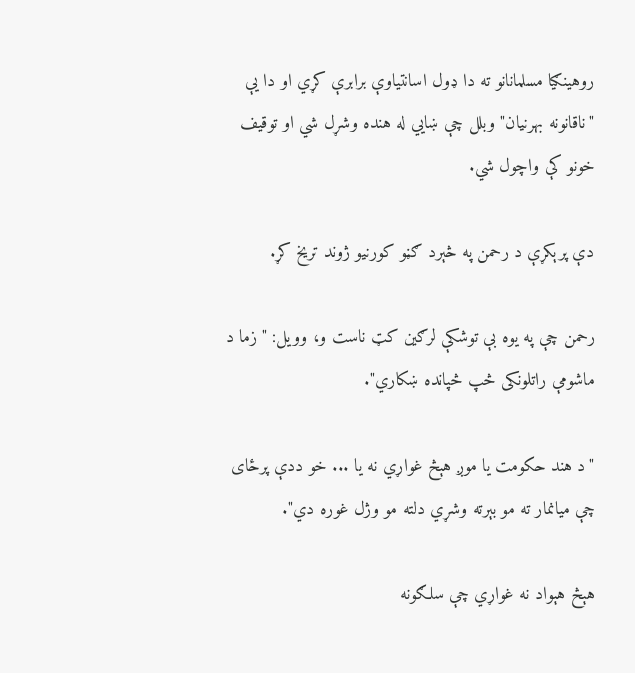روهینګیا مسلمانانو ته دا ډول اسانتیاوې برابرې کړي او دا یې "ناقانونه بهرنیان" وبلل چې ښايي له هنده وشړل شي او توقیف خونو کې واچول شي.

دې پرېکړې د رحمن په څېرد ګڼو کورنیو ژوند تریخ کړ.

رحمن چې په یوه بې توشکې لرګین کټ ناست و، وویل: "زما د ماشومې راتلونکی څپ څپانده ښکاري".

"د هند حکومت یا موږ هېڅ غواړي نه یا ... خو ددې پرځای چې میانمار ته مو بېرته وشړي دلته مو وژل غوره دي".

هېڅ هېواد نه غواړي چې سلګونه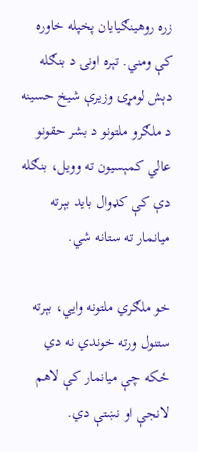زره روهینګیایان پخپله خاوره کې ومني. تېره اونۍ د بنګله دېش لومړۍ وزیرې شیخ حسینه د ملګرو ملتونو د بشر حقونو عالي کمېسیون ته وویل، بنګله دې کې کډوال باید بېرته میانمار ته ستانه شي.

خو ملګري ملتونه وايي، بېرته ستنول ورته خوندي نه دي ځکه چې میانمار کې لاهم لانجې او نښتې دي.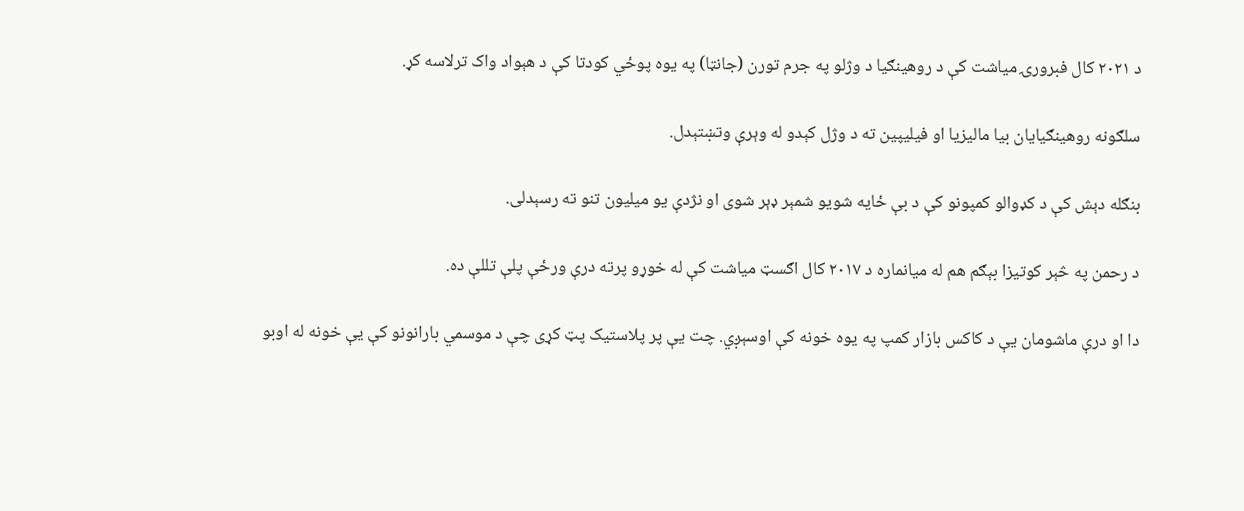د ۲۰۲۱ کال فبرورۍ میاشت کې د روهینګیا د وژلو په جرم تورن (جانټا) په یوه پوځي کودتا کې د هېواد واک ترلاسه کړ.

سلګونه روهینګیایان بیا مالیزیا او فیلیپین ته د وژل کېدو له وېرې وتښتېدل.

بنګله دېش کې د کډوالو کمپونو کې د بې ځایه شویو شمېر ډېر شوی او نژدې یو میلیون تنو ته رسېدلی.

د رحمن په څېر کوتیزا بېګم هم له میانماره د ۲۰۱۷ کال اګسټ میاشت کې له خوړو پرته درې ورځې پلې تللې ده.

دا او درې ماشومان یې د کاکس بازار کمپ په یوه خونه کې اوسېږي. چت یې پر پلاستیک پټ کړی چې د موسمي بارانونو کې یې خونه له اوبو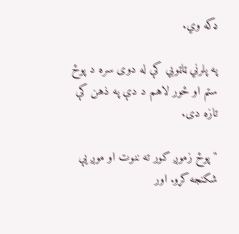ډکه وي.

په پلرني ټاټوبي کې له دوی سره د پوځ ستم او ځور لاهم د دې په ذهن کې تازه دی.

"پوځ زموږ کور ته ننوت او موږ یې شکنجه کړو. اور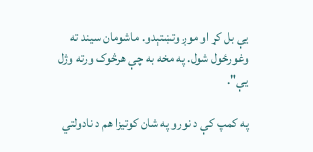یې بل کړ او موږ وتښتېدو. ماشومان سیند ته وغورځول شول. په مخه به چې هرڅوک ورته وژل یې".

په کمپ کې د نورو په شان کوتیزا هم د نادولتي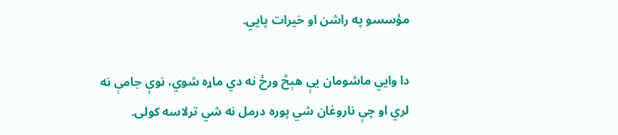مؤسسو په راشن او خیرات پايي.

دا وايي ماشومان یې هېڅ ورځ نه دي ماړه شوي، نوې جامې نه لري او چې ناروغان شي پوره درمل نه شي ترلاسه کولی.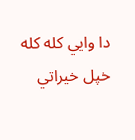دا وايي کله کله خپل خیراتي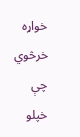خواړه خرڅوي چې خپلو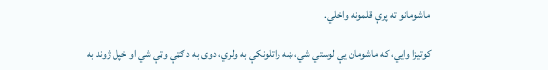ماشومانو ته پرې قلمونه واخلي.

کوتیزا وايي، که ماشومان یې لوستي شي، ښه راتلونکې به ولري، دوی به د ګټې وټې شي او خپل ژوند به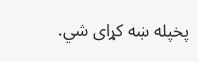پخپله ښه کړای شي.